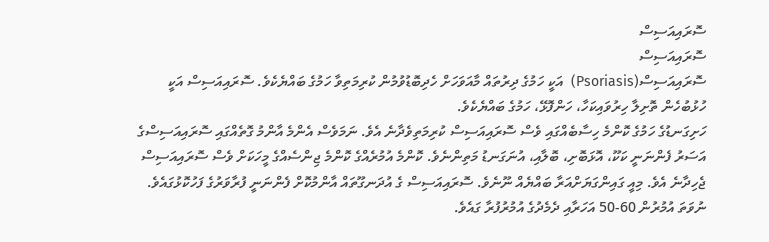ސޮރައިއަސިސް
ސޮރައިއަސިސް
ސޮރައިއަސިސް(Psoriasis)  އަކީ ހަމުގެ ދިރުތައް މާއަވަހަށް ހެދިބޮޑުވުމުން ކުރިމަތިވާ ހަމުގެ ބައްޔެކެވެ. ސޮރައިއަސިސް އަކީ ހުޅުބުހެން ތޮށިލާ ހިރުވައިކަހާ، ހަންފޮޅޭ، ހަމުގެ ބައްޔެކެވެ.
ހަށިގަނޑުގެ ހަމުގެ ކޮންމެ ހިސާބެއްގައި ވެސް ސޮރައިއަސިސް ކުރިމަތިވެދާނެ އެވެ. ނަމަވެސް އެންމެ އާންމު ގޮތެއްގައި ސޮރައިއަސިސްގެ އަސަރު ފެންނަނީ ކަކޫ، އޮޅަބޮށި، ބޮލާއި، އުނަގަނޑު މަތިންނެވެ. ކޮންމެ އުމުރެއްގެ ކޮންމެ ޖިންސެއްގެ މީހަކަށް ވެސް ސޮރައިއަސިސް ޖެހިދާނެ އެވެ. މިއީ ގައިންގަޔަށްއަރާ ބައްޔެއް ނޫނެވެ. ސޮރައިއަސިސް ގެ އުދަނގޫތައް އާންމުކޮށް ފެންނަނީ ފުރާވަރުގެ ފަހުކޮޅުގައެވެ. ނުވަތަ އުމުރުން 60-50 އަހަރާއި ދެމެދުގެ އުމުރުފުރާ ގައެވެ.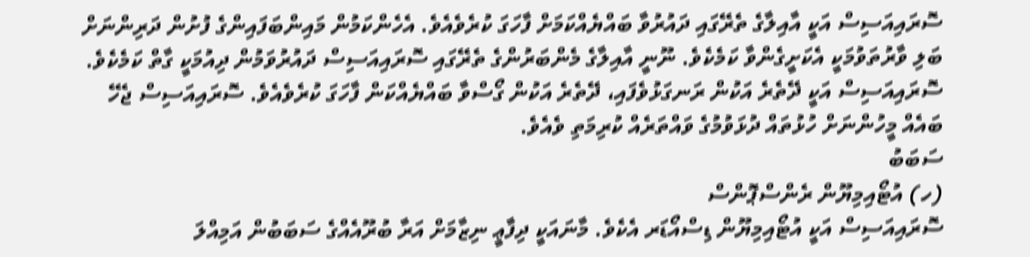ސޮރައިއަސިސް އަކީ އާއިލާގެ ތެރޭގައި ދައުރުވާ ބައްޔެއްކަމަށް ފާހަގަ ކުރެވެއެވެ. އެހެންކަމުން މައިންބަފައިންގެ ފުށުން ދަރިންނަށް ބަލި ވާރުތަވުމަކީ އެކަށީގެންވާ ކަމެކެވެ. ނޫނީ އާއިލާގެ މެންބަރުންގެ ތެރޭގައި ސޮރައިއަސިސް ދައުރުވަމުން ދިއުމަކީ ގާތް ކަމެކެވެ. ސޮރައިއަސިސް އަކީ ދޭތެރެ އަކުން ރަނގަޅުވެފައި، ދޭތެރެ އަކުން ގޯސްވާ ބައްޔެއްކަން ފާހަގަ ކުރެވެއެވެ. ސޮރައިއަސިސް ޖެހޭ ބައެއް މީހުންނަށް ހުޅުތައް ދުޅަވުމުގެ ވައްތަރެއް ކުރިމަތި ވެއެވެ.
ސަބަބު
(ހ) އުޓޯއިމިޔޫން ރެންސްޕޮންސް
ސޮރައިއަސިސް އަކީ އުޓޯއިމިޔޫން ޑިސްއޯޑަރ އެކެވެ. މާނައަކީ ދިފާޢީ ނިޒާމަށް އަރާ ބުރޫއެއްގެ ސަބަބުން އަމިއްލަ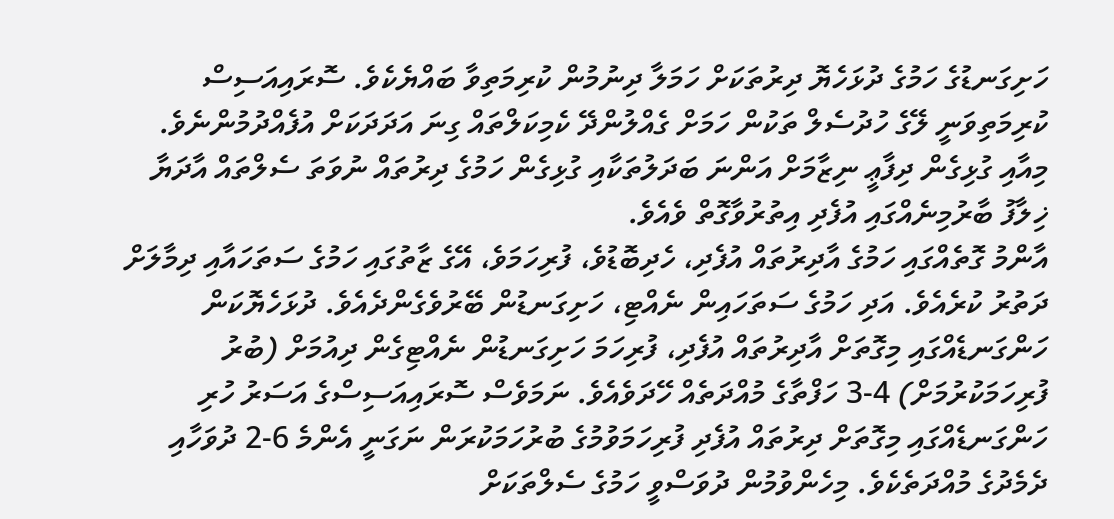ހަށިގަނޑުގެ ހަމުގެ ދުޅަހެޔޮ ދިރުތަކަށް ހަމަލާ ދިނުމުން ކުރިމަތިވާ ބައްޔެކެވެ. ސޮރައިއަސިސް ކުރިމަތިވަނީ ލޭގެ ހުދުސެލް ތަކުން ހަމަށް ގެއްލުންދޭ ކެމިކަލްތައް ގިނަ އަދަދަކަށް އުފެއްދުމުންނެވެ. މިއާއި ގުޅިގެން ދިފާޢީ ނިޒާމަށް އަންނަ ބަދަލުތަކާއި ގުޅިގެން ހަމުގެ ދިރުތައް ނުވަތަ ސެލްތައް އާދަޔާ ޚިލާފު ބާރުމިނެއްގައި އުފެދި އިތުރުވާގޮތް ވެއެވެ.
އާންމު ގޮތެއްގައި ހަމުގެ އާދިރުތައް އުފެދި، ހެދިބޮޑުވެ، ފުރިހަމަވެ، އޭގެ ޒާތުގައި ހަމުގެ ސަތަހައާއި ދިމާލަށް ދަތުރު ކުރެއެވެ. އަދި ހަމުގެ ސަތަހައިން ނެއްޓި، ހަށިގަނޑުން ބޭރުވެގެންދެއެވެ. ދުޅަހެޔޮކަން ހަންގަނޑެއްގައި މިގޮތަށް އާދިރުތައް އުފެދި، ފުރިހަމަ ހަށިގަނޑުން ނެއްޓިގެން ދިއުމަށް (ބުރު ފުރިހަމަކުރުމަށް) 4-3 ހަފްތާގެ މުއްދަތެއް ހޭދަވެއެވެ. ނަމަވެސް ސޮރައިއަސިސްގެ އަސަރު ހުރި ހަންގަނޑެއްގައި މިގޮތަށް ދިރުތައް އުފެދި ފުރިހަމަވުމުގެ ބުރުހަމަކުރަން ނަގަނީ އެންމެ 6-2 ދުވަހާއި ދެމެދުގެ މުއްދަތެކެވެ. މިހެންވުމުން ދުވަސްވީ ހަމުގެ ސެލްތަކަށް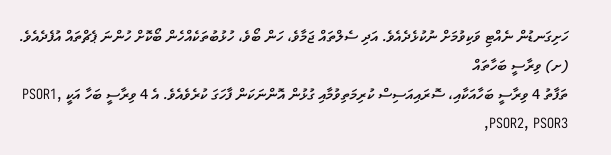ހަށިގަނޑުން ނެއްޓި ވަކިވުމަށް ނުކުޅެދެއެވެ. އަދި ސެލްތައް ޖަމާވެ، ހަން ބޯވެ، ހުޅުބުތަކެއްހެން ބޯކޮށް ހުންނަ ޕެޗްތައް އުފެދެއެވެ.
(ށ) ވިރާސީ ބަހާތައް
ތަފާތު 4 ވިރާސީ ބަހާއަކާއި، ސޮރައިއަސިސް ކުރިމަތިވުމާއި ގުޅުން އޮންނަކަން ފާހަގަ ކުރެވެއެވެ. އެ 4 ވިރާސީ ބަހާ އަކީ PSOR1, PSOR2, PSOR3,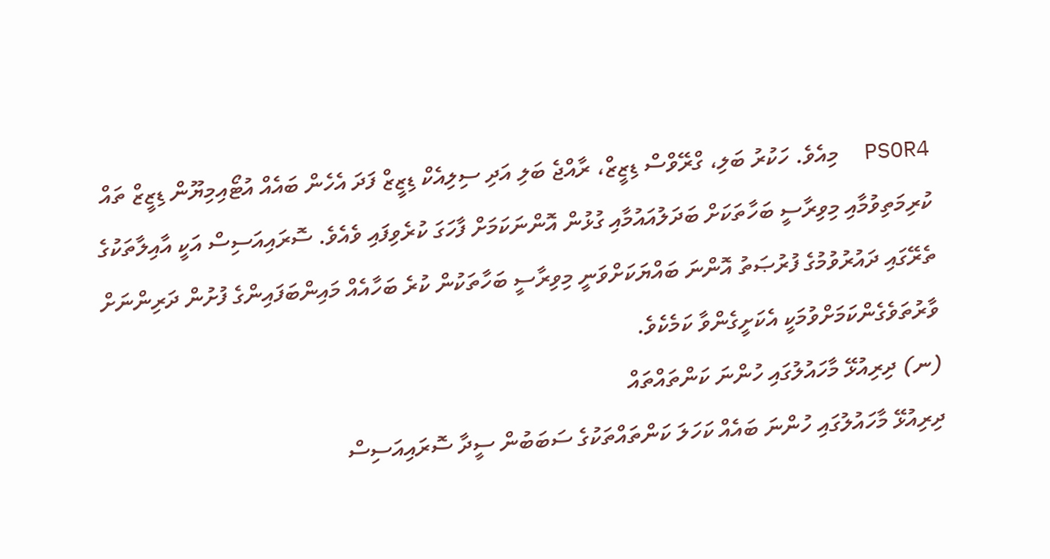PSOR4  މިއެވެ. ހަކުރު ބަލި، ގްރޭވްސް ޑިޒީޒް، ރާއްޖެ ބަލި އަދި ސިލިއެކް ޑިޒީޒް ފަދަ އެހެން ބައެއް އުޓޯއިމިޔޫން ޑިޒީޒް ތައް ކުރިމަތިވުމާއި މިވިރާސީ ބަހާތަކަށް ބަދަލުއައުމާއި ގުޅުން އޮންނަކަމަށް ފާހަގަ ކުރެވިފައި ވެއެވެ. ސޮރައިއަސިސް އަކީ އާއިލާތަކުގެ ތެރޭގައި ދައުރުވުމުގެ ފުރުޞަތު އޮންނަ ބައްޔަކަށްވަނީ މިވިރާސީ ބަހާތަކުން ކުރެ ބަހާއެއް މައިންބަފައިންގެ ފުށުން ދަރިންނަށް ވާރުތަވެގެންކަމަށްވުމަކީ އެކަށީގެންވާ ކަމެކެވެ.
(ނ) ދިރިއުޅޭ މާހައުލުގައި ހުންނަ ކަންތައްތައް
ދިރިއުޅޭ މާހައުލުގައި ހުންނަ ބައެއް ކަހަލަ ކަންތައްތަކުގެ ސަބަބުން ސީދާ ސޮރައިއަސިސް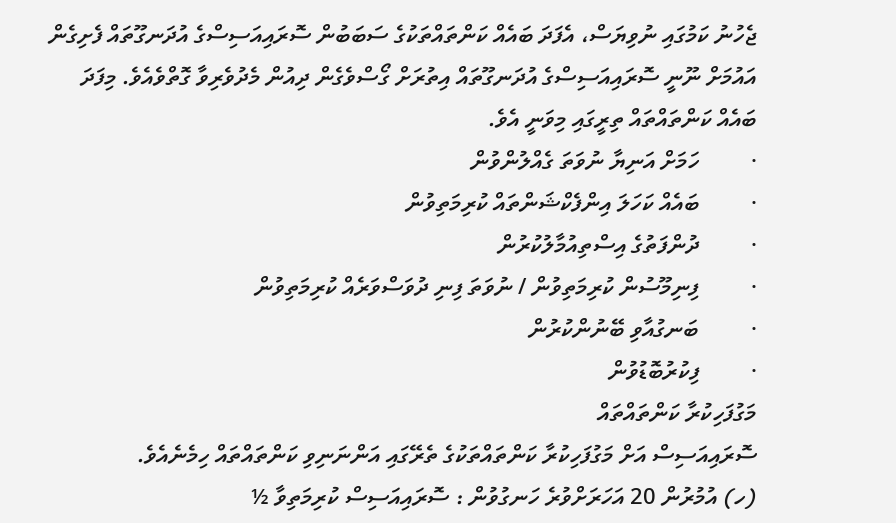ޖެހުނު ކަމުގައި ނުވިޔަސް، އެފަދަ ބައެއް ކަންތައްތަކުގެ ސަބަބުން ސޮރައިއަސިސްގެ އުދަނގޫތައް ފެށިގެން އައުމަށް ނޫނީ ސޮރައިއަސިސްގެ އުދަނގޫތައް އިތުރަށް ގޯސްވެގެން ދިއުން މެދުވެރިވާ ގޮތްވެއެވެ. މިފަދަ ބައެއް ކަންތައްތައް ތިރީގައި މިވަނީ އެވެ.
·         ހަމަށް އަނިޔާ ނުވަތަ ގެއްލުންވުން
·         ބައެއް ކަހަލަ އިންފެކްޝަންތައް ކުރިމަތިވުން
·         ދުންފަތުގެ އިސްތިއުމާލުކުރުން
·         ފިނިމޫސުން ކުރިމަތިވުން / ނުވަތަ ފިނި ދުވަސްވަރެއް ކުރިމަތިވުން
·         ބަނގުއާވި ބޭނުންކުރުން
·         ފިކުރުބޮޑުވުން
މަގުފަހިކުރާ ކަންތައްތައް
ސޮރައިއަސިސް އަށް މަގުފަހިކުރާ ކަންތައްތަކުގެ ތެރޭގައި އަންނަނިވި ކަންތައްތައް ހިމެނެއެވެ.
(ހ) އުމުރުން 20 އަހަރަށްވުރެ ހަނގުވުން : ސޮރައިއަސިސް ކުރިމަތިވާ ½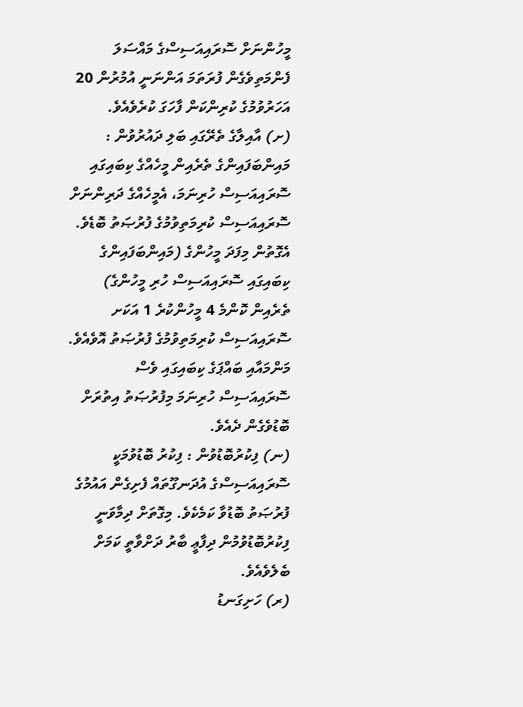މީހުންނަށް ސޮރައިއަސިސްގެ މައްސަލަ ފެންމަތިވެގެން ފުރަތަމަ އަންނަނީ އުމުރުން 20 އަހަރުވުމުގެ ކުރިންކަން ފާހަގަ ކުރެވެއެވެ.
(ށ) އާއިލާގެ ތެރޭގައި ބަލި ދައުރުވުން : މައިންބަފައިންގެ ތެރެއިން މީހެއްގެ ކިބައިގައި ސޮރައިއަސިސް ހުރިނަމަ، އެމީހެއްގެ ދަރިންނަށް ސޮރައިއަސިސް ކުރިމަތިވުމުގެ ފުރުޞަތު ބޮޑެވެ. އެގޮތުން މިފަދަ މީހުންގެ (މައިންބަފައިންގެ ކިބައިގައި ސޮރައިއަސިސް ހުރި މީހުންގެ) ތެރެއިން ކޮންމެ 4 މީހުންކުރެ 1 އަކަށ ސޮރައިއަސިސް ކުރިމަތިވުމުގެ ފުރުޞަތު އޮވެއެވެ. މަންމައާއި ބައްޕަގެ ކިބައިގައި ވެސް ސޮރައިއަސިސް ހުރިނަމަ މިފުރުޞަތު އިތުރަށް ބޮޑުވެގެން ދެއެވެ.
(ނ) ފިކުރުބޮޑުވުން : ފިކުރު ބޮޑުވުމަކީ ސޮރައިއަސިސްގެ އުދަނގޫތައް ފެށިގެން އައުމުގެ ފުރުޞަތު ބޮޑުވާ ކަމެކެވެ. މިގޮތަށް ދިމާވަނީ ފިކުރުބޮޑުވުމުން ދިފާޢީ ބާރު ދަށްވާތީ ކަމަށް ބެލެވެއެވެ.
(ރ) ހަށިގަނޑު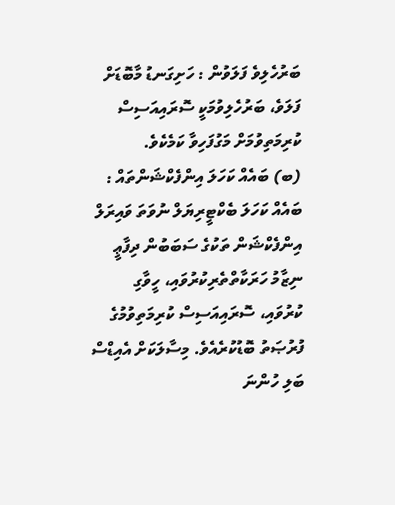ބަރުހެލިވެ ފަލަވުން : ހަށިގަނޑު މާބޮޑަށް ފަލަވެ، ބަރުހެލިވުމަކީ ސޮރައިއަސިސް ކުރިމަތިވުމަށް މަގުފަހިވާ ކަމެކެވެ.
(ބ) ބައެއް ކަހަލަ އިންފެކްޝަންތައް : ބައެއް ކަހަލަ ބެކްޓީރިޔަލް ނުވަތަ ވައިރަލް އިންފެކްޝަން ތަކުގެ ސަބަބުން ދިފާޢީ ނިޒާމު ހަރަކާތްތެރިކުރުވައި، ހީވާގި ކުރުވައި، ސޮރައިއަސިސް ކުރިމަތިވުމުގެ ފުރުޞަތު ބޮޑުކުރެއެވެ. މިސާލަކަށް އެއިޑްސް ބަލި ހުންނަ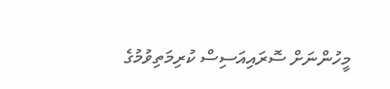މީހުންނަށް ސޮރައިއަސިސް ކުރިމަތިވުމުގެ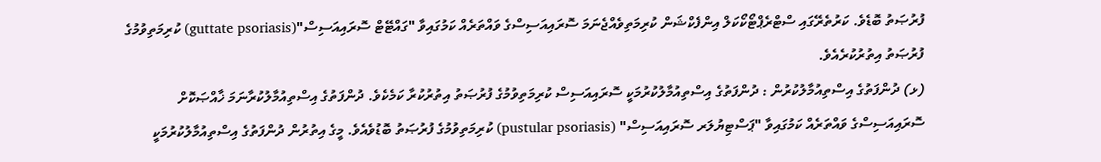ފުރުޞަތު ބޮޑެވެ. ކަރުތެރޭގައި ސްޓްރެޕްޓޯކޯކަލް އިންފެކްޝަން ކުރިމަތިވެއްޖެނަމަ ސޮރައިއަސިސްގެ ވައްތަރެއް ކަމުގައިވާ "ގައްޓޭޓް ސޮރައިއަސިސް"(guttate psoriasis) ކުރިމަތިވުމުގެ ފުރުޞަތު އިތުރުކުރެއެވެ.
(ޅ) ދުންފަތުގެ އިސްތިއުމާލުކުރުން : ދުންފަތުގެ އިސްތިއުމާލުކުރުމަކީ ސޮރައިއަސިސް ކުރިމަތިވުމުގެ ފުރުޞަތު އިތުރުކުރާ ކަމެކެވެ. ދުންފަތުގެ އިސްތިއުމާލުކުރާނަމަ ޚާއްޞަކޮށް ސޮރައިއަސިސްގެ ވައްތަރެއް ކަމުގައިވާ "ޕަސްޓިޔުލަރ ސޮރައިއަސިސް" (pustular psoriasis) ކުރިމަތިވުމުގެ ފުރުޞަތު ބޮޑުވެއެވެ. މީގެ އިތުރުން ދުންފަތުގެ އިސްތިއުމާލުކުރުމަކީ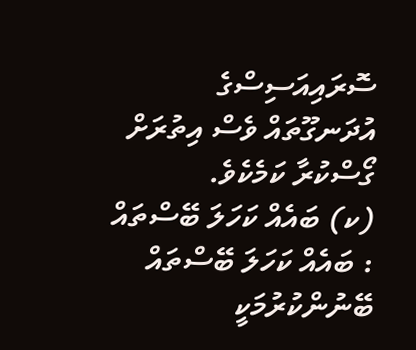ސޮރައިއަސިސްގެ އުދަނގޫތައް ވެސް އިތުރަށް ގޯސްކުރާ ކަމެކެވެ.
(ކ) ބައެއް ކަހަލަ ބޭސްތައް : ބައެއް ކަހަލަ ބޭސްތައް ބޭނުންކުރުމަކީ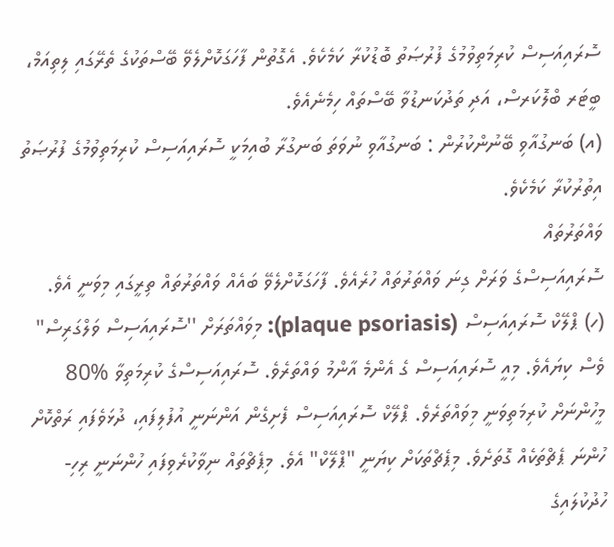ސޮރައިއަސިސް ކުރިމަތިވުމުގެ ފުރުޞަތު ބޮޑުކުރާ ކަމެކެވެ. އެގޮތުން ފާހަގަކޮށްލެވޭ ބޭސްތަކުގެ ތެރޭގައި ލިތިއަމް، ބީޓަރ ބްލޮކަރސް، އަދި ތަދުކަނޑުވާ ބޭސްތައް ހިމެނެއެވެ.
(އ) ބަނގުއާވި ބޭނުންކުރުން : ބަނގުއާވި ނުވަތަ ބަނގުރާ ބުއިމަކީ ސޮރައިއަސިސް ކުރިމަތިވުމުގެ ފުރުޞަތު އިތުރުކުރާ ކަމެކެވެ.
ވައްތަރުތައް
ސޮރައިއަސިސްގެ ވަރަށް ގިނަ ވައްތަރުތައް ހުރެއެވެ. ފާހަގަކޮށްލެވޭ ބައެއް ވައްތަރުތައް ތިރީގައި މިވަނީ އެވެ.
(ހ) ޕްލޭކް ސޮރައިއަސިސް (plaque psoriasis): މިވައްތަރަށް ''ސޮރައިއަސިސް ވަލްގަރިސް" ވެސް ކިޔައެވެ. މިއީ ސޮރައިއަސިސް ގެ އެންމެ އާންމު ވައްތަރެވެ. ސޮރައިއަސިސްގެ ކުރިމަތިވާ %80 މީހުންނަށް ކުރިމަތިވަނީ މިވައްތަރެވެ. ޕްލޭކް ސޮރައިއަސިސް ފެށިގެން އަންނަނީ އުފުލިފައި، ދުޅަވެފައި ރަތްކޮށް ހުންނަ ޕެޗްތަކެއް ގޮތަށެވެ. މިޕެޗްތަކަށް ކިޔަނީ "ޕްލޭކް" އެވެ. މިޕެޗްތައް ނިވާކުރެވިފައި ހުންނަނީ ރިހި-ހުދުކުލައިގެ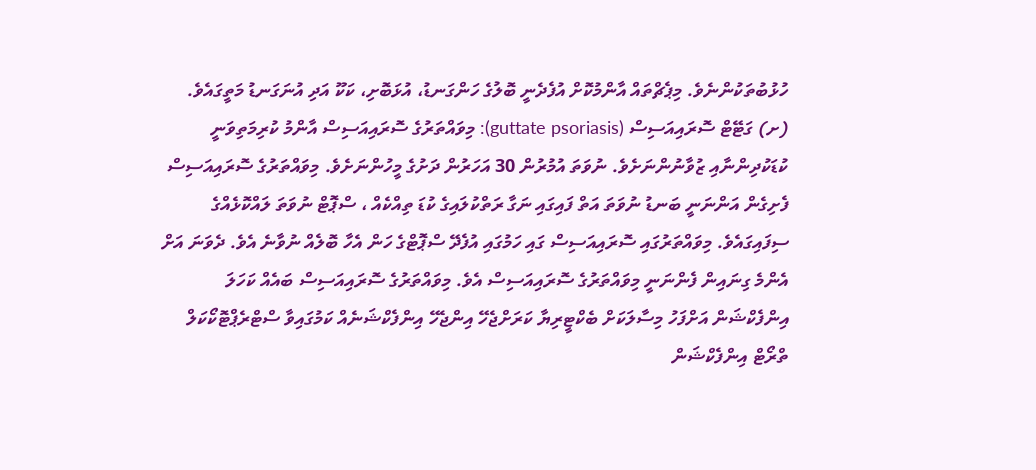ހުޅުބުތަކުންނެވެ. މިޕެޗްތައް އާންމުކޮށް އުފެދެނީ ބޮލުގެ ހަންގަނޑު، އުޅަބޮށި، ކަކޫ އަދި އުނަގަނޑު މަތީގައެވެ.
(ށ) ގަޓޭޓް ސޮރައިއަސިސް (guttate psoriasis): މިވައްތަރުގެ ސޮރައިއަސިސް އާންމު ކުރިމަތިވަނީ ކުޑަކުދިންނާއި ޒުވާނުންނަށެވެ. ނުވަތަ އުމުރުން 30 އަހަރުން ދަށުގެ މީހުންނަށެވެ. މިވައްތަރުގެ ސޮރައިއަސިސް ފެށިގެން އަންނަނީ ބަނޑު ނުވަތަ އަތް ފައިގައި ނަގާ ރަތްކުލައިގެ ކުޑަ ތިއްކެއް ، ސްޕޮޓް ނުވަތަ ލައްކޮޅެއްގެ ސިފައިގައެވެ. މިވައްތަރުގައި ސޮރައިއަސިސް ގައި ހަމުގައި އުފެދޭ ސްޕޮޓްގެ ހަން އެހާ ބޮލެއް ނުވާނެ އެވެ. ދެވަނަ އަށް އެންމެ ގިނައިން ފެންނަނީ މިވައްތަރުގެ ސޮރައިއަސިސް އެވެ. މިވައްތަރުގެ ސޮރައިއަސިސް ބައެއް ކަހަލަ އިންފެކްޝަން އަށްފަހު މިސާލަކަށް ބެކްޓީރިޔާ ކަރަށްޖެހޭ އިންޖެހޭ އިންފެކްޝަނެއް ކަމުގައިވާ ސްޓްރެޕްޓޮކޯކަލް ތްރޯޓް އިންފެކްޝަން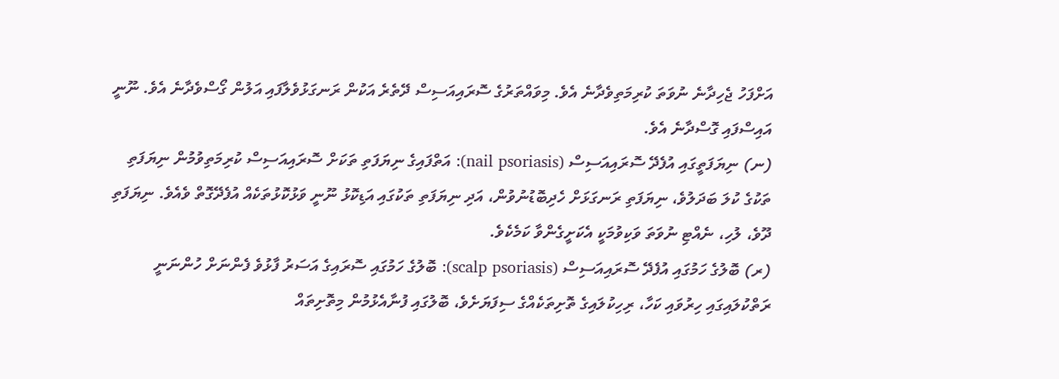އަށްފަހު ޖެހިދާނެ ނުވަތަ ކުރިމަތިވެދާނެ އެވެ. މިވައްތަރުގެ ސޮރައިއަސިސް ދޭތެރެ އަކުން ރަނގަޅުވެލާފައި އަލުން ގޯސްވެދާނެ އެވެ. ނޫނީ އައިސްފައި ގޮސްދާނެ އެވެ.
(ނ) ނިޔަފަތީގައި އުފެދޭ ސޮރައިއަސިސް (nail psoriasis): އަތްފައިގެ ނިޔަފަތި ތަކަށް ސޮރައިއަސިސް ކުރިމަތިވުމުން ނިޔަފަތި ތަކުގެ ކުލަ ބަދަލުވެ، ނިޔަފަތި ރަނގަޅަށް ހެދިބޮޑުނުވުން، އަދި ނިޔަފަތި ތަކުގައި އަޑިކޮޅު ނޫނީ ވަޅުކޮޅުތަކެއް އުފެދޭގޮތް ވެއެވެ. ނިޔަފަތި ދޫވެ، ލުހި، ނެއްޓި ނުވަތަ ވަކިވުމަކީ އެކަށީގެންވާ ކަމެކެވެ.
(ރ) ބޮލުގެ ހަމުގައި އުފެދޭ ސޮރައިއަސިސް (scalp psoriasis): ބޮލުގެ ހަމުގައި ސޮރައިގެ އަސަރު ފާޅުވެ ފެންނަށް ހުންނަނީ ރަތްކުލައިގައި ހިރުވައި ކަހާ، ރިހިކުލައިގެ ތޮށިތަކެއްގެ ސިފަޔަށެވެ، ބޮލުގައި ފުނާއެޅުމުން މިތޮށިތައް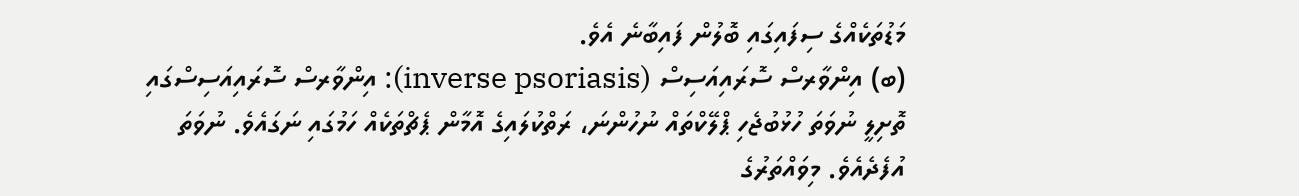މަޑުތަކެއްގެ ސިފައިގައި ބޮލުން ފައިބާނެ އެވެ.
(ބ) އިންވާރސް ސޮރައިއަސިސް (inverse psoriasis): އިންވާރސް ސޮރައިއަސިސްގައި ތޮށިލީ ނުވަތަ ހުޅުބުޖެހި ޕްލޭކްތައް ނުހުންނަ، ރަތްކުލައިގެ އޮމާން ޕެޗްތަކެއް ހަމުގައި ނަގައެވެ. ނުވަތަ އުފެދެއެވެ. މިވައްތަރުގެ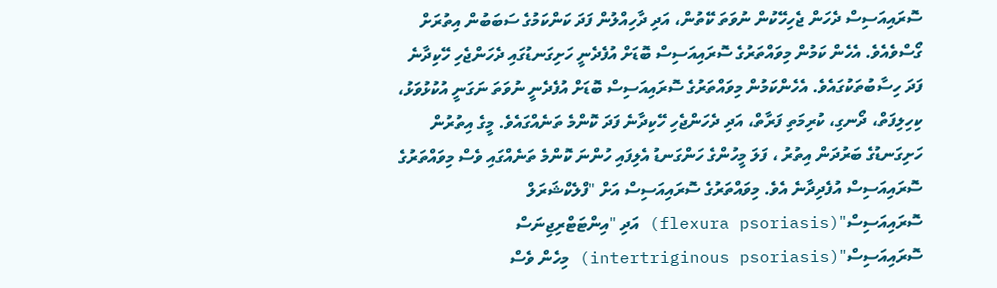ސޮރައިއަސިސް ދެހަން ޖެހިހޭކުން ނުވަތަ ކޭތުން، އަދި ދާހިއްލުން ފަދަ ކަންކަމުގެ ސަބަބުން އިތުރަށް ގޯސްވެއެވެ. އެހެން ކަމުން މިވައްތަރުގެ ސޮރައިއަސިސް ބޮޑަށް އުފެދެނީ ހަށިގަނޑުގައި ދެހަންޖެހި ހޭކިދާނެ ފަދަ ހިސާބުތަކުގައެވެ. އެހެންކަމުން މިވައްތަރުގެ ސޮރައިއަސިސް ބޮޑަށް އުފެދެނީ ނުވަތަ ނަގަނީ އުކުޅުވަޅު، ކިހިލިފަތް، ދޯނގި، ކުރިމަތި ފަރާތް، އަދި ދެހަންޖެހި ހޭކިދާނެ ފަދަ ކޮންމެ ތަނެއްގައެވެ. މީގެ އިތުރުން ހަށިގަނޑުގެ ބަރުދަން އިތުރު ، ފަލަ މީހުންގެ ހަންގަނޑު އެލިފައި ހުންނަ ކޮންމެ ތަނެއްގައި ވެސް މިވައްތަރުގެ ސޮރައިއަސިސް އުފެދިދާނެ އެވެ. މިވައްތަރުގެ ސޮރައިއަސިސް އަށް "ފްލެކްޝަރަލް ސޮރައިއަސިސް"(flexura psoriasis) އަދި "އިންޓަޓްރިޖިނަސް ސޮރައިއަސިސް"(intertriginous psoriasis) މިހެން ވެސް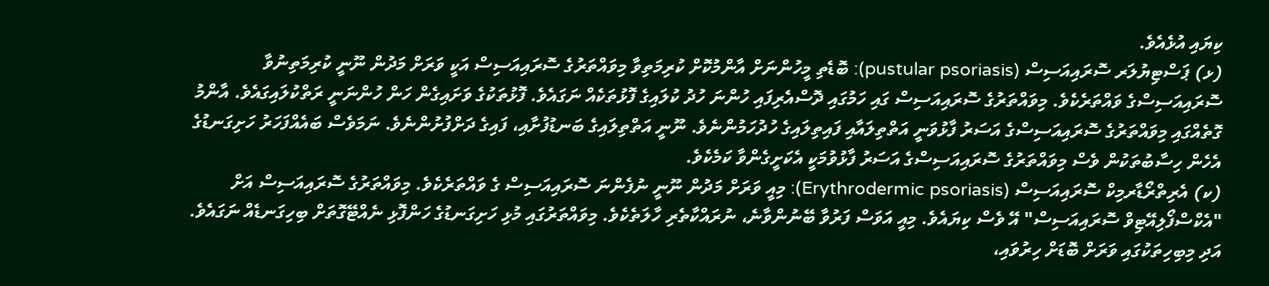ކިޔައި އުޅެއެވެ.
(ޅ) ޕަސްޓިޔުލަރ ސޮރައިއަސިސް (pustular psoriasis): ބޮޑެތި މީހުންނަށް އާންމުކޮށް ކުރިމަތިވާ މިވައްތަރުގެ ސޮރައިއަސިސް އަކީ ވަރަށް މަދުން ނޫނީ ކުރިމަތިނުވާ ސޮރައިއަސިސްގެ ވައްތަރެކެވެ. މިވައްތަރުގެ ސޮރައިއަސިސް ގައި ހަމުގައި ދޮސްއެރިފައި ހުންނަ ހުދު ކުލައިގެ ފޮޅުތަކެއް ނަގައެވެ. ފޮޅުތަކުގެ ވަށައިގެން ހަން ހުންނަނީ ރަތްކުލައިގައެވެ. އާންމު ގޮތެއްގައި މިވައްތަރުގެ ސޮރައިއަސިސްގެ އަސަރު ފާޅުވަނީ އަތްތިލައާއި ފައިތިލައިގެ ހުދުހަމުންނެވެ. ނޫނީ އަތްތިލައިގެ ބަނޑުފުށާއި، ފައިގެ ދަށްފުށުންނެވެ. ނަމަވެސް ބައެއްފަހަރު ހަށިގަނޑުގެ އެހެން ހިސާބުތަކުން ވެސް މިވައްތަރުގެ ސޮރައިއަސިސްގެ އަސަރު ފާޅުވުމަކީ އެކަށީގެންވާ ކަމެކެވެ.
(ކ) އެރިތްރޯޑާރމިކް ސޮރައިއަސިސް (Erythrodermic psoriasis): މިއީ ވަރަށް މަދުން ނޫނީ ނުފެންނަ ސޮރައިއަސިސް ގެ ވައްތަރެކެވެ. މިވައްތަރުގެ ސޮރައިއަސިސް އަށް "އެކްސްފޯލިއޭޓިވް ސޮރައިއަސިސް" އޭ ވެސް ކިޔައެވެ. މިއީ އަވަސް ފަރުވާ ބޭނުންވާނެ، ނުރައްކާތެރި ހާލަތެކެވެ. މިވައްތަރުގައި މުޅި ހަށިގަނޑުގެ ހަންފޮޅި ނެއްޓޭގޮތަށް ބިހިގަނޑެއް ނަގައެވެ. އަދި މިބިހިތަކުގައި ވަރަށް ބޮޑަށް ހިރުވައި،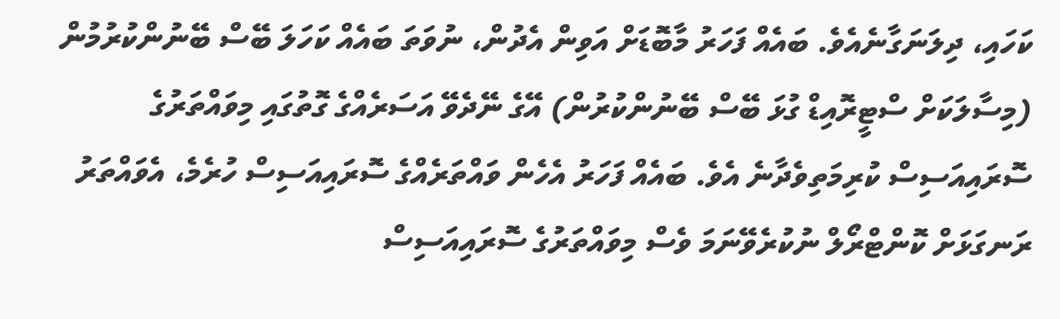ކަހައި، ދިލަނަގާނެއެވެ. ބައެއް ފަހަރު މާބޮޑަށް އަވިން އެދުން، ނުވަތަ ބައެއް ކަހަލަ ބޭސް ބޭނުންކުރުމުން (މިސާލަކަށް ސްޓީރޮއިޑް ގުޅަ ބޭސް ބޭނުންކުރުން) އޭގެ ނޭދެވޭ އަސަރެއްގެ ގޮތުގައި މިވައްތަރުގެ ސޮރައިއަސިސް ކުރިމަތިވެދާނެ އެވެ. ބައެއް ފަހަރު އެހެން ވައްތަރެއްގެ ސޮރައިއަސިސް ހުރެމެ، އެވައްތަރު ރަނގަޅަށް ކޮންޓްރޯލް ނުކުރެވޭނަމަ ވެސް މިވައްތަރުގެ ސޮރައިއަސިސް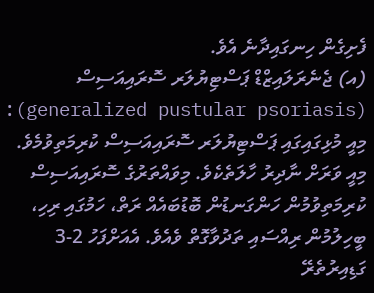ފެށިގެން ހިނގައިދާނެ އެވެ.
(އ) ޖެނެރަލައިޒްޑް ޕަސްޓިޔުލަރ ސޮރައިއަސިސް (generalized pustular psoriasis): މިއީ މުޅިގައިގައި ޕަސްޓިޔުލަރ ސޮރައިއަސިސް ކުރިމަތިވުމެވެ. މިއީ ވަރަށް ނާދިރު ހާލަތެކެވެ. މިވައްތަރުގެ ސޮރައިއަސިސް ކުރިމަތިވުމުން ހަންގަނޑުން ބޮޑުބައެއް ރަތް، ހަމުގައި ރިހި، ބީހިލުމުން ރިއްސައި ތަދުވާގޮތް ވެއެވެ. އެއަށްފަހު 2-3 ގަޑިއިރުތެރޭ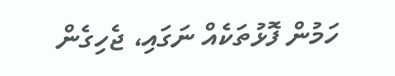ހަމުން ފޮޅުތަކެއް ނަގައި، ޖެހިގެން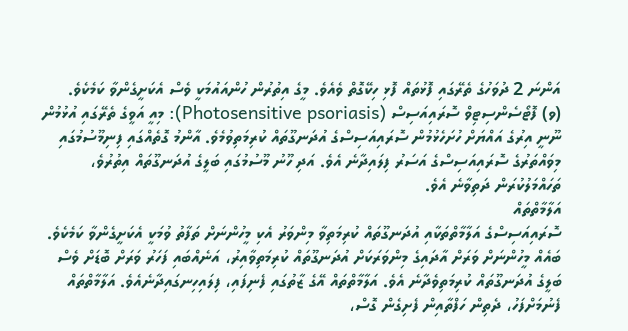އަންނަ 2 ދުވަހުގެ ތެރޭގައި ފޮޅުތައް ފޮޅި ހިކޭގޮތް ވެއެވެ. މީގެ އިތުރުން ހުންއައުމަކީ ވެސް އެކަށީގެންވާ ކަމެކެވެ.
(ވ) ފޮޓޯސެންސިޓިވް ސޮރައިއަސިސް (Photosensitive psoriasis): މިއީ އަވީގެ ތެރޭގައި އުޅުމުން ނޫނީ އިރުގެ އައްޔަށް ހުށަހެޅުމުން ސޮރައިއަސިސްގެ އުދަނގޫތައް ކުރިމަތިވުމެވެ. އާންމު ގޮތެއްގައި ފިނިމޫސުމުގައި މިވައްތަރުގެ ސޮރައިއަސިސްގެ އަސަރު ފިލައިދާނެ އެވެ. އަދި ހޫނު މޫސުމުގައި ބަލީގެ އުދަނގޫތައް އިތުރުވެ، ތަހައްމަލުކުރަން ދަތިވާނެ އެވެ.
އަލާމާތްތައް
ސޮރައިއަސިސްގެ އަލާމާތްތަކާއި އުދަނގޫތައް ކުރިމަތިވާ މިންވަރު އެކި މީހުންނަށް ތަފާތު ވުމަކީ އެކަށީގެންވާ ކަމެކެވެ. ބައެއް މީހުންނަށް ވަރަށް އާދައިގެ މިންވަރަކަށް އުދަނގޫތައް ކުރިމަތިވާއިރު، އަނެއްބައި ފަހަރު ވަރަށް ބޮޑަށް ވެސް ބަލީގެ އުދަނގޫތައް ކުރިމަތިވެދާނެ އެވެ. އަލާމާތްތައް އޭގެ ޒާތުގައި ފެނިފައި، ފިލައިހިނގައިދާނެއެވެ. އަލާމާތްތައް ފެނުމަށްފަހު، ދެތިން ހަފްތާއިން ފެށިގެން ގޮސް،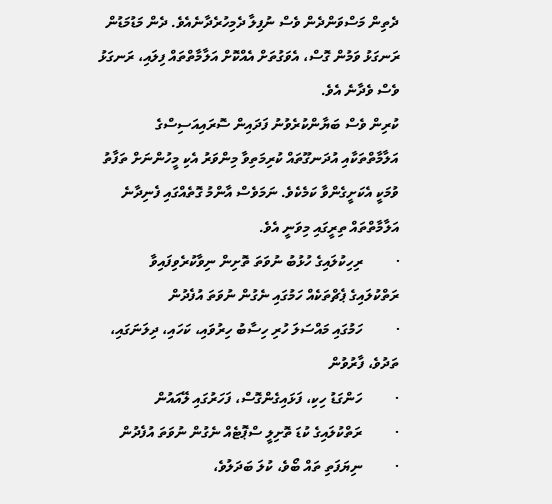ދެތިން މަސްވަންދެން ވެސް ނުފިލާ ދެމިހުރެދާނެއެވެ. ދެން މަޑުމަޑުން ރަނގަޅު ވަމުން ގޮސް، އެވަގުތަށް އެއްކޮށް އަލާމާތްތައް ފިލައި، ރަނގަޅު ވެސް ވެދާނެ އެވެ.
ކުރިން ވެސް ބަޔާންކުރެވުނު ފަދައިން ސޮރައިއަސިސްގެ އަލާމާތްތަކާއި އުދަނގޫތައް ކުރިމަތިވާ މިންވަރު އެކި މީހުންނަށް ތަފާތު ވުމަކީ އެކަށީގެންވާ ކަމެކެވެ. ނަމަވެސް އާންމު ގޮތެއްގައި ފެނިދާނެ އަލާމާތްތައް ތިރީގައި މިވަނީ އެވެ.
·         ރިހިކުލައިގެ ހުޅުބު ނުވަތަ ތޮށިން ނިވާކުރެވިފައިވާ ރަތްކުލައިގެ ޕެޗްތަކެއް ހަމުގައި ނެގުން ނުވަތަ އުފެދުން
·         ހަމުގައި މައްސަލަ ހުރި ހިސާބު ހިރުވައި، ކަހައި، ދިލަނަގައި، ތަދުވެ، ފާރުވުން
·         ހަންގަޑު ހިކި، ފަޅައިގެންގޮސް، ފަހަރުގައި ލޭއައުން
·         ރަތްކުލައިގެ ކުޑަ ތޮށިލީ ސްޕޮޓެއް ނެގުން ނުވަތަ އުފެދުން
·         ނިޔަފަތި ތައް ބޯވެ، ކުލަ ބަދަލުވެ،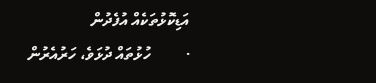އަޑިކޮޅުތަކެއް އުފެދުން
·         ހުޅުތައް ދުޅަވެ، ހަރުއެރުން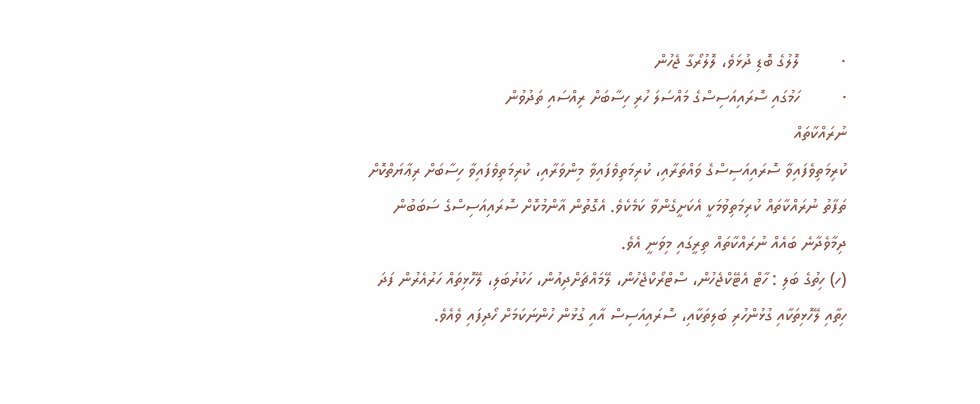·         ލޮލުގެ ބޮޑި ދުޅަވެ، ލޮލުރޯގާ ޖެހުން
·         ހަމުގައި ސޮރައިއަސިސްގެ މައްސަލަ ހުރި ހިސާބަށް ރިއްސައި ތަދުވުން
ނުރައްކާތައް
ކުރިމަތިވެފައިވާ ސޮރައިއަސިސްގެ ވައްތަރާއި، ކުރިމަތިވެފައިވާ މިންވަރާއި، ކުރިމަތިވެފައިވާ ހިސާބަށް ރިޢާޔަތްކޮށް ތަފާތު ނުރައްކާތައް ކުރިމަތިވުމަކީ އެކަށީގެންވާ ކަމެކެވެ. އެގޮތުން އާންމުކޮށް ސޮރައިއަސިސްގެ ސަބަބުން ދިމާވެދާނެ ބައެއް ނުރައްކާތައް ތިރީގައި މިވަނީ އެވެ.
(ހ) ހިތުގެ ބަލި : ހާޓް އެޓޭކްޖެހުން، ސްޓްރޯކްޖެހުން، ލޭމައްޗަށްދިއުން، ހަކުރުބަލި، ލޭހޮޅިތައް ހަރުއެރުން ފަދަ ހިތާއި ލޭހޮޅިތަކާއި ގުޅުންހުރި ބަލިތަކާއި، ސޮރައިއަސިސް އާއި ގުޅުން ހުންނަކަމަށް ހޯދިފައި ވެއެވެ.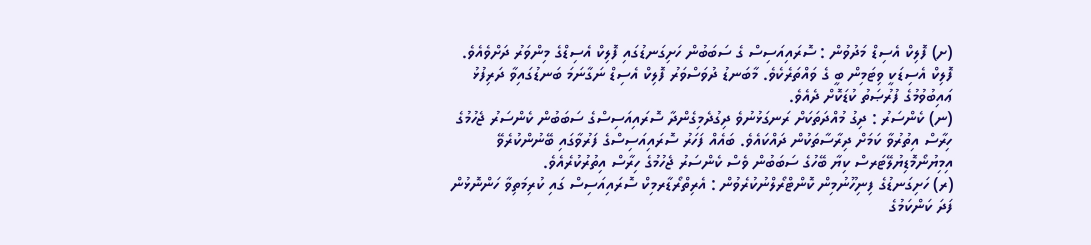(ށ) ފޮލިކް އެސިޑް މަދުވުން : ސޮރައިއަސިސް ގެ ސަބަބުން ހަށިގަނޑުގައި ފޮލިކް އެސިޑްގެ މިންވަރު ދަށްވެއެވެ. ފޮލިކް އެސިޑަކީ ވިޓަމިން ބީ ގެ ވައްތަރެކެވެ. މާބަނޑު ދުވަސްވަރު ފޮލިކް އެސިޑް ނަގާނަމަ ބަނޑުގައިވާ ދަރިފުޅު ޢައިބުވުމުގެ ފުރުޞަތު ކުޑަކޮށް ދެއެވެ.
(ނ) ކެންސަރު : ދިގު މުއްދަތަކަށް ރަނގަޅުނުވެ ދިގުދެމިގެންދާ ސޮރައިއަސިސްގެ ސަބަބުން ކެންސަރު ޖެހުމުގެ ހިރާސް އިތުރުވާ ކަމަށް ދިރާސާތަކުން ދައްކައެވެ. ބައެއް ފަހަރު ސޮރައިއަސިސްގެ ފަރުވާގައި ބޭނުންކުރެވޭ އިމިޔުނޯމޮޑިޔުލޭޓަރސް ކިޔާ ބޭހުގެ ސަބަބުން ވެސް ކެންސަރު ޖެހުމުގެ ހިރާސް އިތުރުކުރެއެވެ.
(ރ) ހަށިގަނޑުގެ ފިނިހޫނުމިން ކޮންޓްރޯލްނުކުރެވުން : އެރިތްރޯޑާރމިކް ސޮރައިއަސިސް ގައި ކުރިމަތިވާ ހަންނޮޅުން ފަދަ ކަންކަމުގެ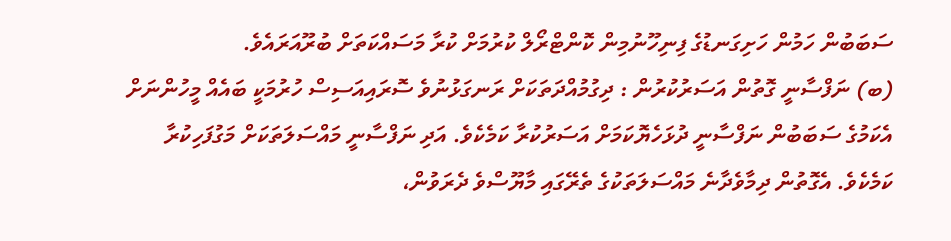ސަބަބުން ހަމުން ހަށިގަނޑުގެ ފިނިހޫނުމިން ކޮންޓްރޯލް ކުރުމަށް ކުރާ މަސައްކަތަށް ބުރޫއަރައެވެ.
(ބ) ނަފްސާނީ ގޮތުން އަސަރުކުރުން : ދިގުމުއްދަތަކަށް ރަނގަޅުނުވެ ސޮރައިއަސިސް ހުރުމަކީ ބައެއް މީހުންނަށް އެކަމުގެ ސަބަބުން ނަފްސާނީ ދުޅަހެޔޮކަމަށް އަސަރުކުރާ ކަމެކެވެ. އަދި ނަފްސާނީ މައްސަލަތަކަށް މަގުފަހިކުރާ ކަމެކެވެ. އެގޮތުން ދިމާވެދާނެ މައްސަލަތަކުގެ ތެރޭގައި މާޔޫސްވެ ދެރަވުން،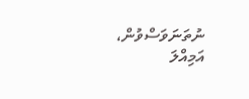ނުތަނަވަސްވުން، އަމިއްލަ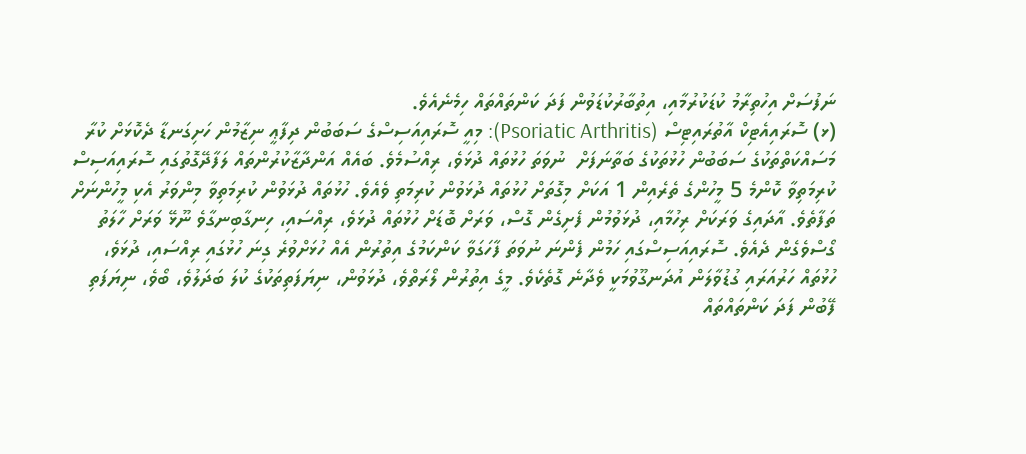ނަފުސަށް އިހުތިރާމު ކުޑަކުރުމާއި، އިތުބާރުކުޑަވުން ފަދަ ކަންތައްތައް ހިމެނެއެވެ.
(ޅ) ސޮރައިއެޓިކް އާތުރައިޓިސް (Psoriatic Arthritis): މިއީ ސޮރައިއަސިސްގެ ސަބަބުން ދިފާޢީ ނިޒާމުން ހަށިގަނޑާ ދެކޮޅަށް ކުރާ މަސައްކަތްތަކުގެ ސަބަބުން ހުޅުތަކުގެ ބަތާނަފަށް  ނުވަތަ ހުޅުތައް ދުޅަވެ، ރިއްސުމެވެ. ބައެއް އަންދާޒާކުރުންތައް ލަފާދޭގޮތުގައި ސޮރައިއަސިސް ކުރިމަތިވާ ކޮންމެ 5 މީހުންގެ ތެރެއިން 1 އަކަށް މިގޮތަށް ހުޅުތައް ދުޅަވުން ކުރިމަތި ވެއެވެ. ހުޅުތައް ދުޅަވުން ކުރިމަތިވާ މިންވަރު އެކި މީހުންނަށް ތަފާތެވެ. އާދައިގެ ވަރަކަށް ރިހުމާއި، ދުޅަވުމުން ފެށިގެން ގޮސް، ވަރަށް ބޮޑަށް ހުޅުތައް ދުޅަވެ، ރިއްސައި، ހިނގާބިނގާވެ ނޫޅޭ ވަރަށް ހާލަތު ގޯސްވެގެން ދެއެވެ. ސޮރައިއަސިސްގައި ހަމުން ފެންނަ ނުވަތަ ފާހަގަވާ ކަންކަމުގެ އިތުރުން އެއް ހުޅަށްވުރެ ގިނަ ހުޅުގައި ރިއްސައި، ދުޅަވެ، ހުޅުތައް ހަރުއަރައި ގުޑުވާލަން އުދަނގޫވުމަކީ ވެދާނެ ގޮތެކެވެ. މީގެ އިތުރުން ލޯރަތްވެ، ދުޅަވުން، ނިޔަފަތިތަކުގެ ކުލަ ބަދަލުވެ، ބޯވެ، ނިޔަފަތި ފޭބުން ފަދަ ކަންތައްތައް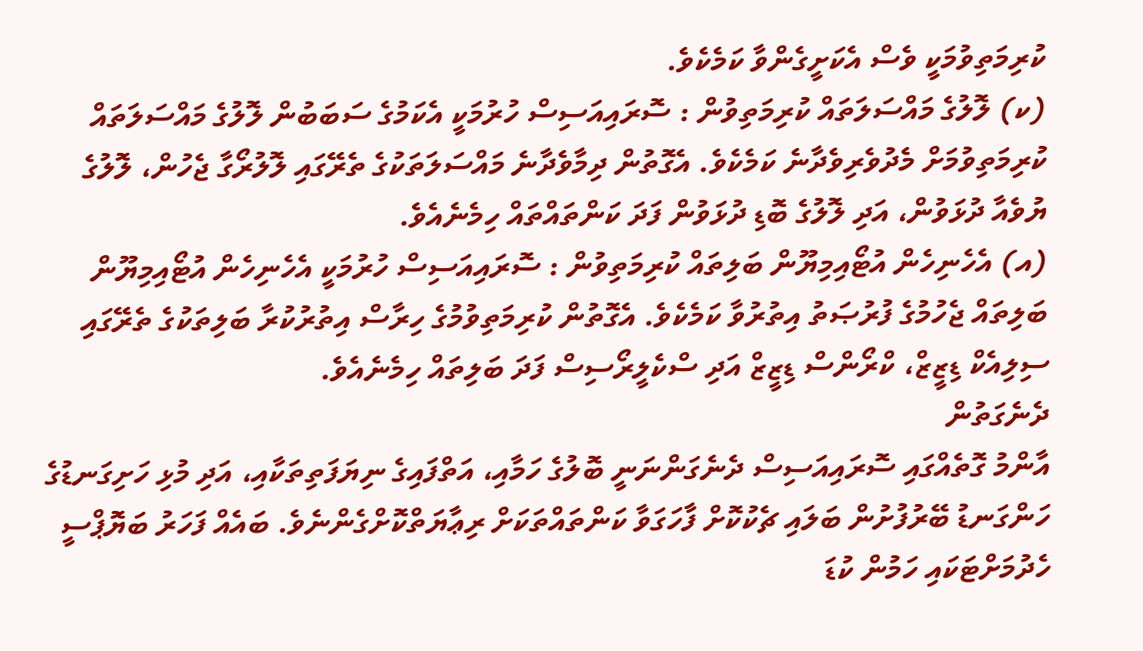ކުރިމަތިވުމަކީ ވެސް އެކަށީގެންވާ ކަމެކެވެ.
(ކ) ލޮލުގެ މައްސަލަތައް ކުރިމަތިވުން : ސޮރައިއަސިސް ހުރުމަކީ އެކަމުގެ ސަބަބުން ލޮލުގެ މައްސަލަތައް ކުރިމަތިވުމަށް މެދުވެރިވެދާނެ ކަމެކެވެ. އެގޮތުން ދިމާވެދާނެ މައްސަލަތަކުގެ ތެރޭގައި ލޮލުރޯގާ ޖެހުން، ލޮލުގެ ޔުވެއާ ދުޅަވުން، އަދި ލޮލުގެ ބޮޑި ދުޅަވުން ފަދަ ކަންތައްތައް ހިމެނެއެވެ.
(އ) އެހެނިހެން އުޓޯއިމިޔޫން ބަލިތައް ކުރިމަތިވުން : ސޮރައިއަސިސް ހުރުމަކީ އެހެނިހެން އުޓޯއިމިޔޫން ބަލިތައް ޖެހުމުގެ ފުރުޞަތު އިތުރުވާ ކަމެކެވެ. އެގޮތުން ކުރިމަތިވުމުގެ ހިރާސް އިތުރުކުރާ ބަލިތަކުގެ ތެރޭގައި ސިލިއެކް ޑިޒީޒް، ކްރޯންސް ޑިޒީޒް އަދި ސްކެލީރޯސިސް ފަދަ ބަލިތައް ހިމެނެއެވެ.
ދެނެގަތުން
އާންމު ގޮތެއްގައި ސޮރައިއަސިސް ދެނެގަންނަނީ ބޮލުގެ ހަމާއި، އަތްފައިގެ ނިޔަފަތިތަކާއި، އަދި މުޅި ހަށިގަނޑުގެ ހަންގަނޑު ބޭރުފުށުން ބަލައި ޗެކުކޮށް ފާހަގަވާ ކަންތައްތަކަށް ރިޢާޔަތްކޮށްގެންނެވެ. ބައެއް ފަހަރު ބަޔޮޕްސީ ހެދުމަށްޓަކައި ހަމުން ކުޑަ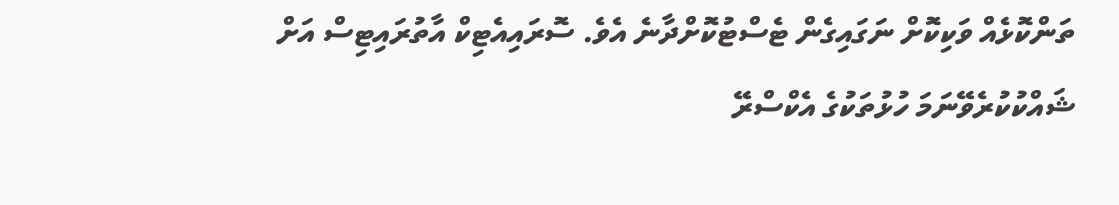ތަންކޮޅެއް ވަކިކޮށް ނަގައިގެން ޓެސްޓުކޮށްދާނެ އެވެ. ސޮރައިއެޓިކް އާތުރައިޓިސް އަށް ޝައްކުކުރެވޭނަމަ ހުޅުތަކުގެ އެކްސްރޭ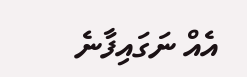އެއް ނަގައިފާނެ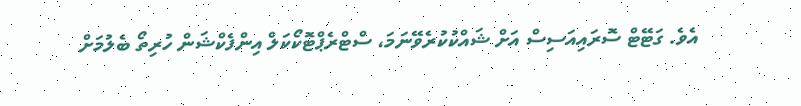އެވެ. ގަޓޭޓް ސޮރައިއަސިސް އަށް ޝައްކުކުރެވޭނަމަ، ސްޓްރެޕްޓޮކޯކަލް އިންފެކްޝަން ހުރިތޯ ބެލުމަށް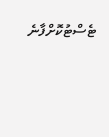ޓެސްޓުކޮށްފާނެ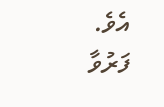އެވެ.
ފަރުވާ